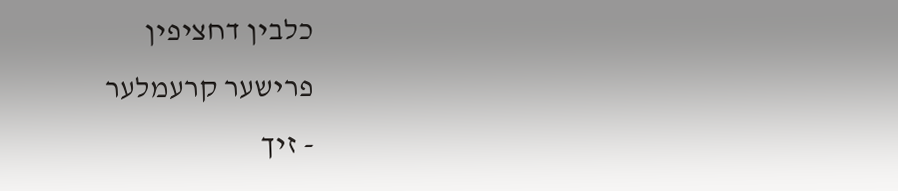כלבין דחציפין
פרישער קרעמלער
- זיך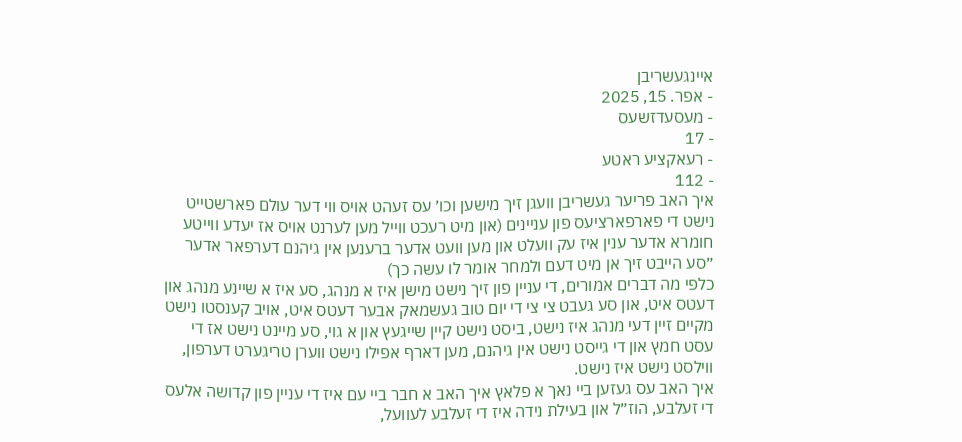איינגעשריבן
- אפר. 15, 2025
- מעסעדזשעס
- 17
- רעאקציע ראטע
- 112
איך האב פריער געשריבן וועגן זיך מישען וכו׳ עס זעהט אויס ווי דער עולם פארשטייט נישט די פארפארציעס פון עניינים (און מיט רעכט ווייל מען לערנט אויס אז יעדע ווייטע חומרא אדער ענין איז עק וועלט און מען וועט אדער ברענען אין גיהנם דערפאר אדער ״סע הייבט זיך אן מיט דעם ולמחר אומר לו עשה כך)
כלפי מה דברים אמורים, די עניין פון זיך נישט מישן איז א מנהג, סע איז א שיינע מנהג און דעטס איט, און סע געבט צי צי די יום טוב געשמאק אבער דעטס איט, אויב קענסטו נישט מקיים זיין דעי מנהג איז נישט, ביסט נישט קיין שייגעץ און א גוי, סע מיינט נישט אז די עסט חמץ און די גייסט נישט אין גיהנם, מען דארף אפילו נישט ווערן טריגערט דערפון, ווילסט נישט איז נישט.
איך האב עס געזען ביי נאך א פלאץ איך האב א חבר ביי עם איז די עניין פון קדושה אלעס די זעלבע, הוז״ל און בעילת נידה איז די זעלבע לעוועל,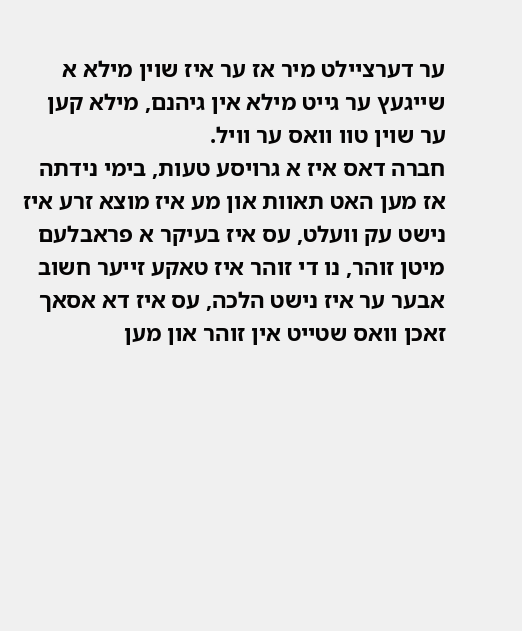ער דערציילט מיר אז ער איז שוין מילא א שייגעץ ער גייט מילא אין גיהנם, מילא קען ער שוין טוו וואס ער וויל.
חברה דאס איז א גרויסע טעות, בימי נידתה אז מען האט תאוות און מע איז מוצא זרע איז נישט עק וועלט, עס איז בעיקר א פראבלעם מיטן זוהר, נו די זוהר איז טאקע זייער חשוב אבער ער איז נישט הלכה, עס איז דא אסאך זאכן וואס שטייט אין זוהר און מען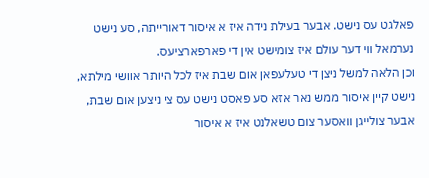פאלגט עס נישט. אבער בעילת נידה איז א איסור דאורייתה, סע נישט נערמאל ווי דער עולם איז צומישט אין די פארפארציעס.
וכן הלאה למשל ניצן די טעלעפאן אום שבת איז לכל היותר אוושי מילתא, נישט קיין איסור ממש נאר אזא סע פאסט נישט עס צי ניצען אום שבת, אבער צולייגן וואסער צום טשאלנט איז א איסור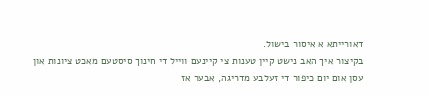דאורייתא א איסור בישול.
בקיצור איך האב נישט קיין טענות צי קיינעם ווייל די חינוך סיסטעם מאכט ציונות און עסן אום יום כיפור די זעלבע מדריגה, אבער אז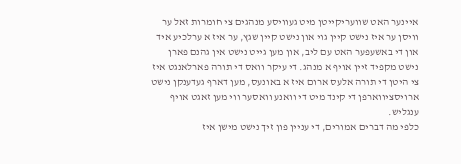איינער האט שוועריקייטן מיט געוויסע מנהגים צי חומרות זאל ער וויסן ער איז נישט קיין גוי און נישט קיין שגץ, ער איז א ערלכיע איד און די באשעפער האט עם ליב, און מען גייט נישט אין גהנם פארן נישט מקפיד זיין אויף א מנהג. די עיקר וואס די תורה פארלאנגט איז צי היטן די תורה אלעס ארום איז א באונעס, מען דארף געדענקן נישט ארויסציווארפן די קינד מיט די וואנע וואסער ווי מען זאגט אויף ענגליש.
כלפי מה דברים אמורים, די עניין פון זיך נישט מישן איז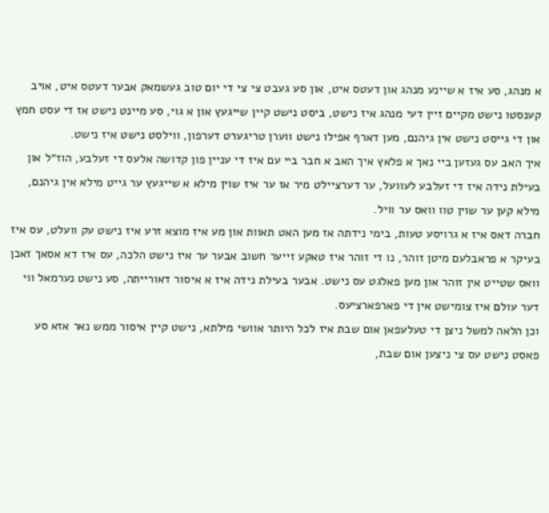א מנהג, סע איז א שיינע מנהג און דעטס איט, און סע געבט צי צי די יום טוב געשמאק אבער דעטס איט, אויב קענסטו נישט מקיים זיין דעי מנהג איז נישט, ביסט נישט קיין שייגעץ און א גוי, סע מיינט נישט אז די עסט חמץ און די גייסט נישט אין גיהנם, מען דארף אפילו נישט ווערן טריגערט דערפון, ווילסט נישט איז נישט.
איך האב עס געזען ביי נאך א פלאץ איך האב א חבר ביי עם איז די עניין פון קדושה אלעס די זעלבע, הוז״ל און בעילת נידה איז די זעלבע לעוועל, ער דערציילט מיר אז ער איז שוין מילא א שייגעץ ער גייט מילא אין גיהנם, מילא קען ער שוין טוו וואס ער וויל.
חברה דאס איז א גרויסע טעות, בימי נידתה אז מען האט תאוות און מע איז מוצא זרע איז נישט עק וועלט, עס איז בעיקר א פראבלעם מיטן זוהר, נו די זוהר איז טאקע זייער חשוב אבער ער איז נישט הלכה, עס איז דא אסאך זאכן וואס שטייט אין זוהר און מען פאלגט עס נישט. אבער בעילת נידה איז א איסור דאורייתה, סע נישט נערמאל ווי דער עולם איז צומישט אין די פארפארציעס.
וכן הלאה למשל ניצן די טעלעפאן אום שבת איז לכל היותר אוושי מילתא, נישט קיין איסור ממש נאר אזא סע פאסט נישט עס צי ניצען אום שבת,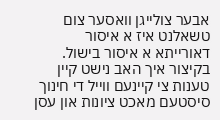אבער צולייגן וואסער צום טשאלנט איז א איסור דאורייתא א איסור בישול.
בקיצור איך האב נישט קיין טענות צי קיינעם ווייל די חינוך סיסטעם מאכט ציונות און עסן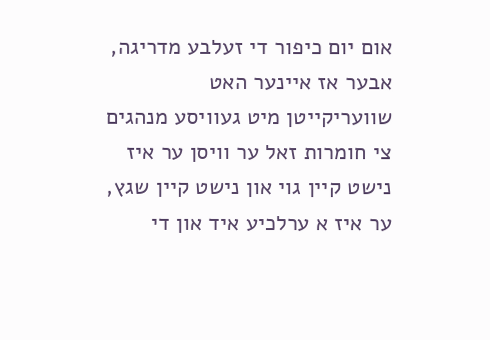אום יום כיפור די זעלבע מדריגה, אבער אז איינער האט שוועריקייטן מיט געוויסע מנהגים צי חומרות זאל ער וויסן ער איז נישט קיין גוי און נישט קיין שגץ, ער איז א ערלכיע איד און די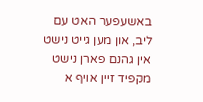באשעפער האט עם ליב, און מען גייט נישט אין גהנם פארן נישט מקפיד זיין אויף א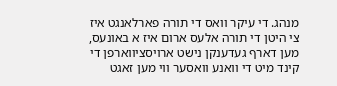מנהג. די עיקר וואס די תורה פארלאנגט איז צי היטן די תורה אלעס ארום איז א באונעס, מען דארף געדענקן נישט ארויסציווארפן די קינד מיט די וואנע וואסער ווי מען זאגט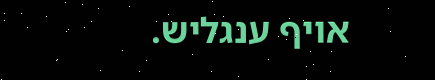אויף ענגליש.